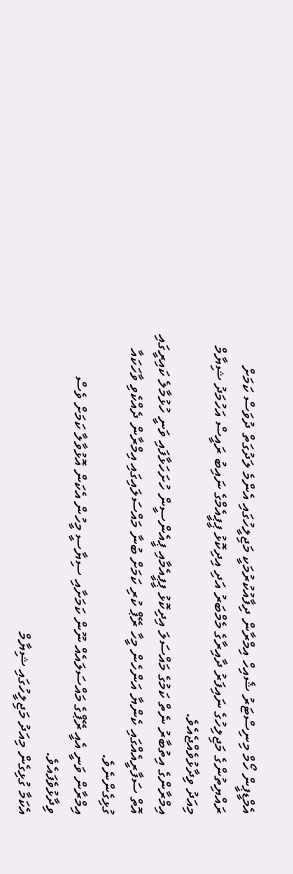އެމްޑީޕީން ހޯމް މިނިސްޓަރު ޝެއިހް އިމްރާން ދިފާއުކުރުމަކީ މަޖިލީހުގައި އެންމެ ލަދުގަތް ދުވަސް ކަމަށް ރައްޔިތުންގެ މަޖިލިހުގެ ނައިފަރު ދާއިރާގެ މެމްބަރު އަދި އިދިކޮޅު ޕީޕީއެމްގެ ނައިބު ރައީސް އަހުމަދު ޝިޔާމް މިއަދު ވިދާޅުވެއްޖެއެވެ.
އިމްރާންގެ އިތުބާރު ނެތް ކަމުގެ މައްސަލަ އިދިކޮޅު ޕީޕީއެމާއި ޕީއެންސީން ހުށަހަޅާފައި ވަނީ ހުޅުމާލެ ކައިރީގައި އޮތް ސަފާރީއެއްގައި ކެންޔާ އަންހެން މީހާ ރޭޕް ކުރި ކަމަށް ބުނާ މައްސަލައިގައި އިމްރާން ދެއްކެވި ވާހަކައާ ގުޅިގެންނެވެ.
އިމްރާން ވަނީ އެއީ ރޭޕްގެ މައްސަލައެއް ނޫން ކަމަށާއި ސިޔާސީ މީހުން އެކަން އޮޅުވާލާ ކަމަށް ވެސް ވިދާޅުވެފައެވެ.
އެކަމާ ގުޅިގެން މިއަދު މަޖިލީހުގައި ޝިޔާމް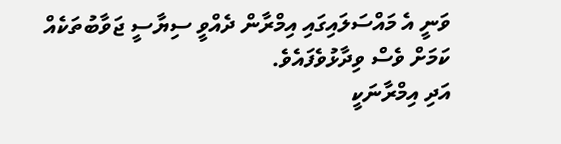ވަނީ އެ މައްސަލައިގައި އިމްރާން ދެއްވީ ސިޔާސީ ޖަވާބުތަކެއް ކަމަށް ވެސް ވިދާޅުވެފައެވެ.
އަދި އިމްރާނަކީ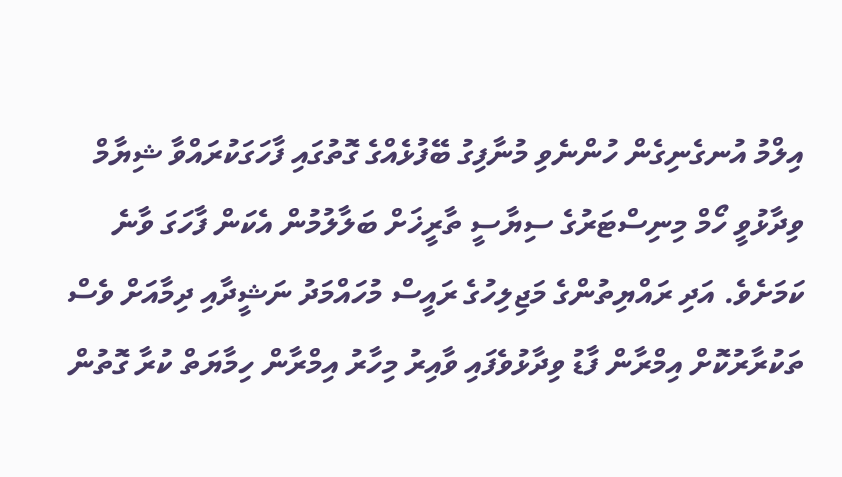އިލްމު އުނގެނިގެން ހުންނެވި މުނާފިގު ބޭފުޅެއްގެ ގޮތުގައި ފާހަގަކުރައްވާ ޝިޔާމް ވިދާޅުވީ ހޯމް މިނިސްޓަރުގެ ސިޔާސީ ތާރީޚަށް ބަލާލުމުން އެކަން ފާހަގަ ވާނެ ކަމަށެވެ. އަދި ރައްޔިތުންގެ މަޖިލިހުގެ ރައީސް މުހައްމަދު ނަޝީދާއި ދިމާއަށް ވެސް ތަކުރާރުކޮށް އިމްރާން ފާޑު ވިދާޅުވެފައި ވާއިރު މިހާރު އިމްރާން ހިމާޔަތް ކުރާ ގޮތުން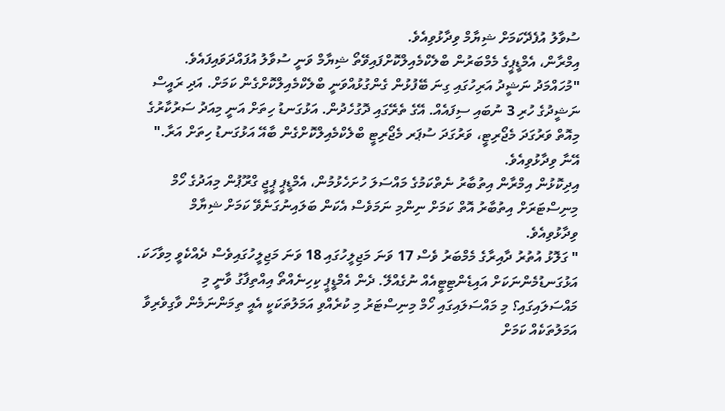ސުވާލު އުފެދޭކަމަށް ޝިޔާމް ވިދާޅުވިއެވެ.
އިމްރާން، އެމްޑީޕީގެ މެމްބަރުން ބްލެކްމެއިލްކޮށްފައިވޭތޯ ޝިޔާމް ވަނީ ސުވާލު އުފައްދަވައިފައެވެ.
"މުހައްމަދު ނަޝީދު އަރިހުގައި ގިނަ ބޭފުޅުން ގެންގުޅުއްވަނީ ބްލެކްމެއިލްކޮށްގެން ކަމަށް. އަދި ރައީސް ނަޝީދުގެ ހުރި 3 ނުބައި ސިފައެއް. އޭގެ ތެރޭގައި ދޮގުހެދުން. އަޅުގަނޑު ހިތަށް އަނީ މިއަދު ސަރުކާރުގެ މިއޮތް ވަރުގަދަ މެޖޯރިޓީ، ވަރުގަދަ ސުޕަރ މެޖޯރިޓީ ބްލެކްމެއިލްކޮށްގެން ބާއޭ އަޅުގަނޑު ހިތަށް އަރާ." އޭނާ ވިދާޅުވިއެވެ.
އިދިކޮޅުން އިމްރާން އިތުބާރު ނެތްކަމުގެ މައްސަލަ ހުށަހެޅުމުން، އެމްޑީޕީ ޕީޖީ ގްރޫޕުން މިއަދުގެ ހޯމް މިނިސްޓަރަށް އިތުބާރު އޮތް ކަމަށް ނިންމި ނަމަވެސް އެކަން ބަލައިނުގަނެވޭ ކަމަށް ޝިޔާމް ވިދާޅުވިއެވެ.
" ގަލޮޅު އުތުރު ދާއިރާގެ މެމްބަރު ވެސް 17 ވަނަ މަޖިލީހުގައި 18 ވަނަ މަޖިލީހުގައިވެސް ދެއްކެވީ މިވާހަކަ. އަޅުގަނޑުމެންނަކަށް އައިޑެންޓިޓީއެއް ނުގެއްލޭ. ދެން އެމްޑީޕީ ކިހިނެއްތޯ އިއްތިފާގު ވާނީ މި މައްސަލައިގައި؟ މި މައްސަލައިގައި ހޯމް މިނިސްޓަރު މި ކުރެއްވި އަމަލުތަކަކީ އެއީ ތިމަންނަމެން ވާގިވެރިވާ އަމަލުތަކެއް ކަމަށް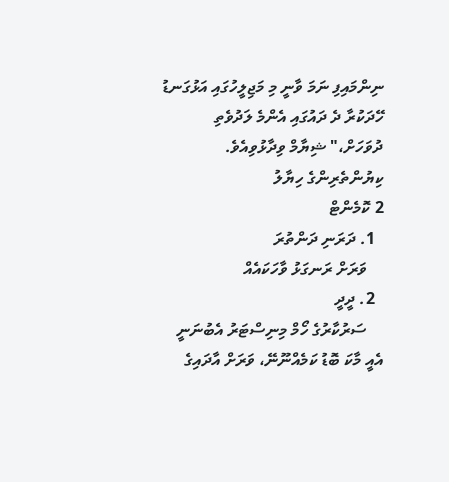ނިންމައިފި ނަމަ ވާނީ މި މަޖިލީހުގައި އަޅުގަނޑު ހޭދަކުރާ ދެ ދައުގައި އެންމެ ލަދުވެތި ދުވަހަށް،" ޝިޔާމް ވިދާޅުވިއެވެ.
ކިޔުންތެރިންގެ ހިޔާލު
2 ކޮމެންޓް
  1. ދަރަނި ދަންތުރަ
    ވަރަށް ރަނގަޅު ވާހަކައެއް
  2. ދީދީ
    ސަރުކާރުގެ ހޯމް މިނިސްޓަރު އެބުނަނީ އެއީ މާކަ ބޮޑު ކަމެއްނޫނޭ، ވަރަށް އާދައިގެ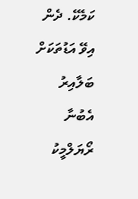ކަމެކޭ. ދެން އިވޭ އަޑުތަކަށް ބަލާއިރު އެބުނާ ރޯޔަލްމީކު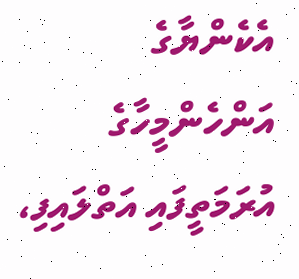އެކެންޔާގެ އަންހެންމީހާގެ އުރަމަތީފައި އަތްލައިފި،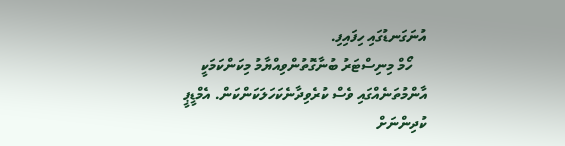އުނަގަނޑުގައި ހިފައިފި.
    ހޯމް މިނިސްޓަރު ބުނާގޮތުންވިއްޔާމު މިކަންކަމަކީ އާންމުތަނެއްގައި ވެސް ކުރެވިދާނެކަހަލަކަންކަން. އެމްޑީޕީ ކުދިންނަށް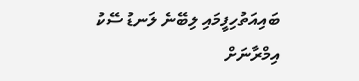ބައިއަތުހިފީމައި ލިބޭނެ ލަނޑު ސޭކު އިމްރާނަށް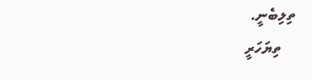ތިލިބެނީ.
    ތިޔަހަރީ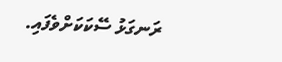ރަނގަޅު ސޭކަކަށްވެފައި.